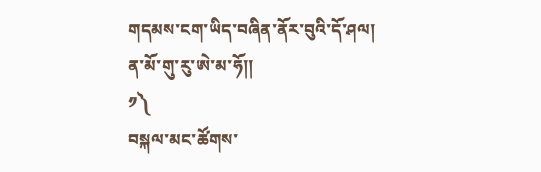གདམས་ངག་ཡིད་བཞིན་ནོར་བུའི་དོ་ཤལ།
ན་མོ་གུ་རུ་ཨེ་མ་ཧོ།།
༡༽
བསྐལ་མང་ཚོགས་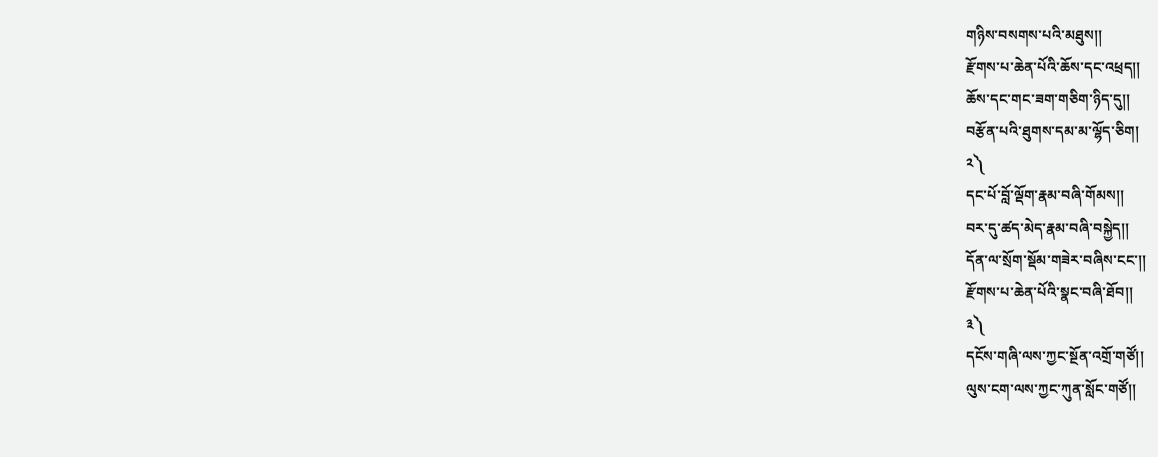གཉིས་བསགས་པའི་མཐུས།།
རྫོགས་པ་ཆེན་པོའི་ཆོས་དང་འཕྲད།།
ཆོས་དང་གང་ཟག་གཅིག་ཉིད་དུ།།
བརྩོན་པའི་ཐུགས་དམ་མ་ལྷོད་ཅིག།
༢༽
དང་པོ་བློ་ལྡོག་རྣམ་བཞི་གོམས།།
བར་དུ་ཚད་མེད་རྣམ་བཞི་བསྐྱེད།།
དོན་ལ་སྲོག་སྡོམ་གཟེར་བཞིས་ངང་།།
རྫོགས་པ་ཆེན་པོའི་སྣང་བཞི་ཐོབ།།
༣༽
དངོས་གཞི་ལས་ཀྱང་སྔོན་འགྲོ་གཙོ།།
ལུས་ངག་ལས་ཀྱང་ཀུན་སློང་གཙོ།།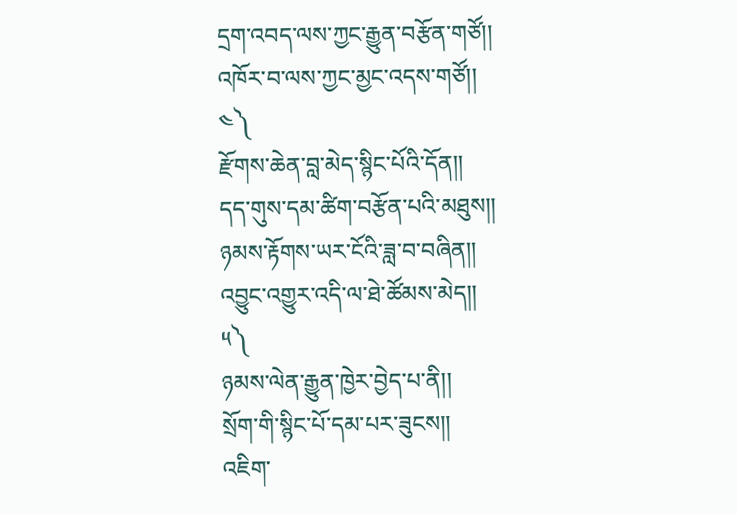དྲག་འབད་ལས་ཀྱང་རྒྱུན་བརྩོན་གཙོ།།
འཁོར་བ་ལས་ཀྱང་མྱང་འདས་གཙོ།།
༤༽
རྫོགས་ཆེན་བླ་མེད་སྙིང་པོའི་དོན།།
དད་གུས་དམ་ཚིག་བརྩོན་པའི་མཐུས།།
ཉམས་རྟོགས་ཡར་ངོའི་ཟླ་བ་བཞིན།།
འབྱུང་འགྱུར་འདི་ལ་ཐེ་ཚོམས་མེད།།
༥༽
ཉམས་ལེན་རྒྱུན་ཁྱེར་བྱེད་པ་ནི།།
སྲོག་གི་སྙིང་པོ་དམ་པར་ཟུངས།།
འཇིག་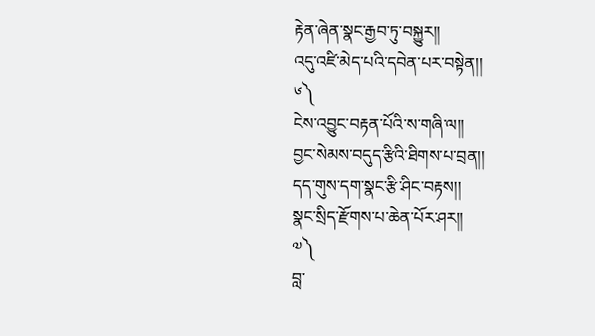རྟེན་ཞེན་སྣང་རྒྱབ་ཏུ་བསྐྱུར།།
འདུ་འཛི་མེད་པའི་དབེན་པར་བསྟེན།།
༦༽
ངེས་འབྱུང་བརྟན་པོའི་ས་གཞི་ལ།།
བྱང་སེམས་བདུད་རྩིའི་ཐིགས་པ་བྲན།།
དད་གུས་དག་སྣང་རྩི་ཤིང་བརྟས།།
སྣང་སྲིད་རྫོགས་པ་ཆེན་པོར་ཤར།།
༧༽
བླ་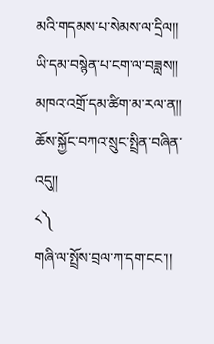མའི་གདམས་པ་སེམས་ལ་དྲིལ།།
ཡི་དམ་བསྙེན་པ་ངག་ལ་བཟླས།།
མཁའ་འགྲོ་དམ་ཚིག་མ་རལ་ན།།
ཆོས་སྐྱོང་བཀའ་སྲུང་སྤྲིན་བཞིན་འདུ།།
༨༽
གཞི་ལ་སྤྲོས་བྲལ་ཀ་དག་ངང་།།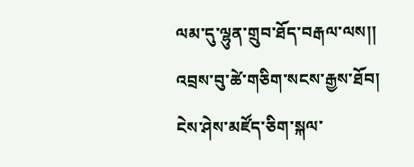ལམ་དུ་ལྷུན་གྲུབ་ཐོད་བརྒལ་ལས།།
འབྲས་བུ་ཚེ་གཅིག་སངས་རྒྱས་ཐོབ།
ངེས་ཤེས་མཛོད་ཅིག་སྐལ་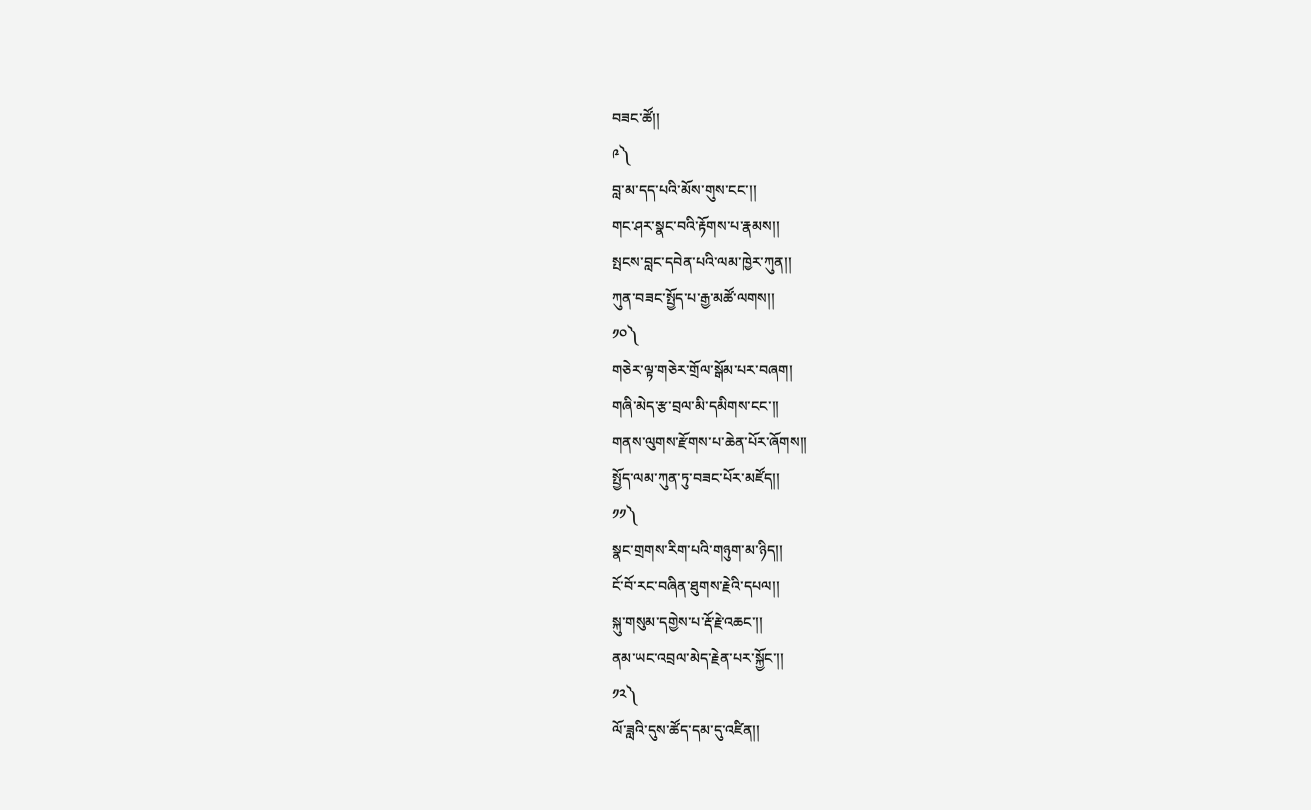བཟང་ཚོ།།
༩༽
བླ་མ་དད་པའི་མོས་གུས་ངང་།།
གང་ཤར་སྣང་བའི་རྟོགས་པ་རྣམས།།
སྤངས་བླང་དབེན་པའི་ལམ་ཁྱེར་ཀུན།།
ཀུན་བཟང་སྤྱོད་པ་རྒྱ་མཚོ་ལགས།།
༡༠༽
གཅེར་ལྟ་གཅེར་གྲོལ་སྒོམ་པར་བཞག།
གཞི་མེད་རྩ་བྲལ་མི་དམིགས་ངང་།།
གནས་ལུགས་རྫོགས་པ་ཆེན་པོར་ཞོགས།།
སྤྱོད་ལམ་ཀུན་ཏུ་བཟང་པོར་མཛོད།།
༡༡༽
སྣང་གྲགས་རིག་པའི་གཉུག་མ་ཉིད།།
ངོ་བོ་རང་བཞིན་ཐུགས་རྗེའི་དཔལ།།
སྐུ་གསུམ་དགྱེས་པ་རྡོ་རྗེ་འཆང་།།
ནམ་ཡང་འབྲལ་མེད་རྗེན་པར་སྐྱོང་།།
༡༢༽
ལོ་ཟླའི་དུས་ཚོད་དམ་དུ་འཛིན།།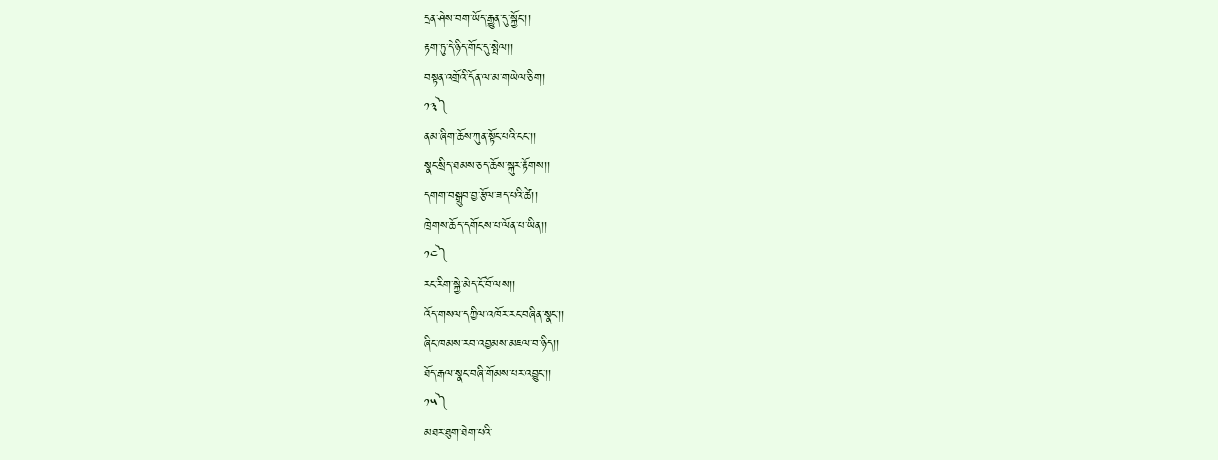དྲན་ཤེས་བག་ཡོད་རྒྱུན་དུ་སྐྱོང་།།
རྟག་ཏུ་དེ་ཉིད་གོང་དུ་སྤེལ།།
བསྟན་འགྲོའི་དོན་ལ་མ་གཡེལ་ཅིག།
༡༣༽
ནམ་ཞིག་ཆོས་ཀུན་སྟོང་པའི་ངང་།།
སྣང་སྲིད་ཐམས་ཅད་ཆོས་སྐུར་རྟོགས།།
དགག་བསྒྲུབ་བྱ་རྩོལ་ཟད་པའི་ཚེ།།
ཁྲེགས་ཆོད་དགོངས་པ་ལོན་པ་ཡིན།།
༡༤༽
རང་རིག་སྐྱེ་མེད་ངོ་བོ་ལས།།
འོད་གསལ་དཀྱིལ་འཁོར་རང་བཞིན་སྣང་།།
ཞིང་ཁམས་རབ་འབྱམས་མཇལ་བ་ཉིད།།
ཐོད་རྒལ་སྣང་བཞི་གོམས་པར་འབྱུང་།།
༡༥༽
མཐར་ཐུག་ཐེག་པའི་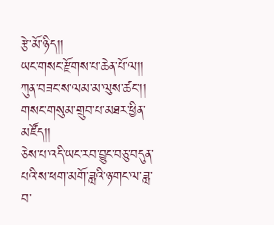རྩེ་མོ་ཉིད།།
ཡང་གསང་རྫོགས་པ་ཆེན་པོ་ལ།།
ཀུན་བཟང་ས་ལམ་མ་ལུས་ཚང་།།
གསང་གསུམ་གྲུབ་པ་མཐར་ཕྱིན་མཛོད།།
ཅེས་པ་འདི་ཡང་རབ་བྱུང་བཅུ་བདུན་པའི་ས་ཕག་མགོ་ཟླའི་ཉ་གང་ལ་ཟླ་བ་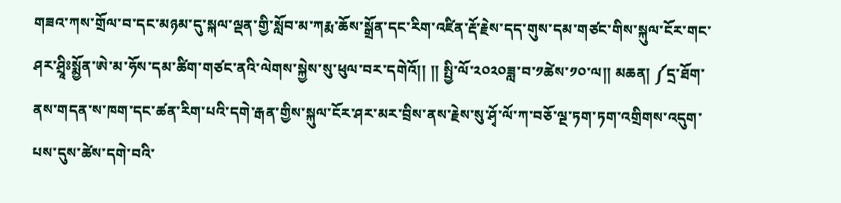གཟའ་ཀས་གྲོལ་བ་དང་མཉམ་དུ་སྐལ་ལྡན་གྱི་སློབ་མ་ཀརྨ་ཆོས་སྒྲོན་དང་རིག་འཛིན་རྡོ་རྗེས་དད་གུས་དམ་གཙང་གིས་སྐུལ་ངོར་གང་ཤར་ཤྲཱིཿསྨྱོན་ཨེ་མ་ཧོས་དམ་ཚིག་གཙང་ནའི་ལེགས་སྐྱེས་སུ་ཕུལ་བར་དགེའོ།། །། སྤྱི་ལོ་༢༠༢༠ཟླ་བ་༡ཚེས་༡༠་ལ།། མཆན། ༼དྲ་ཐོག་ནས་གདན་ས་ཁག་དང་ཚན་རིག་པའི་དགེ་རྒན་གྱིས་སྐུལ་ངོར་ཤར་མར་བྲིས་ནས་རྗེས་སུ་ཤྭོ་ལོ་ཀ་བཅོ་ལྔ་ཏག་ཏག་འགྲིགས་འདུག་པས་དུས་ཚེས་དགེ་བའི་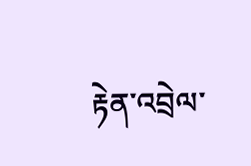རྟེན་འབྲེལ་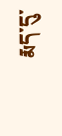རྨད་དུ་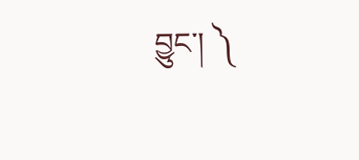བྱུང་། ༽